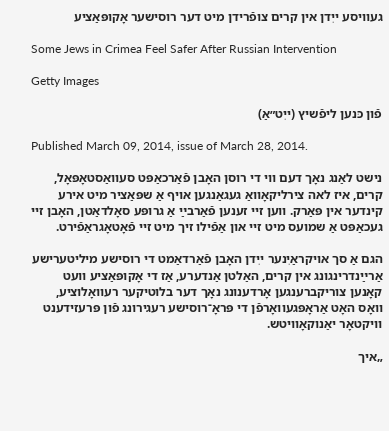געוויסע ייִדן אין קרים צופֿרידן מיט דער רוסישער אָקופּאַציע

Some Jews in Crimea Feel Safer After Russian Intervention

Getty Images

פֿון כּנען ליפֿשיץ (ייִט״אַ)

Published March 09, 2014, issue of March 28, 2014.

נישט לאַנג נאָך דעם ווי די רוסן האָבן פֿאַרכאַפּט סעוואַסטאָפּאָל, קרים, איז לאה צירליקאָוואַ געגאַנגען אויף אַ שפּאַציר מיט אירע קינדער אין פּאַרק. ווען זיי זענען פֿאַרבײַ אַ גרופּע סאָלדאַטן, האָבן זיי געכאַפּט אַ שמועס מיט זיי און אַפֿילו זיך מיט זיי פֿאָטאָגראַפֿירט.

הגם אַ סך אויקראַיִנער ייִדן האָבן פֿאַרדאַמט די רוסישע מיליטערישע אַרײַנדרינגונג אין קרים, האַלטן אַנדערע, אַז די אָקופּאַציע וועט קאָנען צוריקברענגען אָרדענונג נאָך דער בלוטיקער רעוואָלוציע, וואָס האָט אַראָפּגעוואָרפֿן די פּראָ־רוסישע רעגירונג פֿון פּרעזידענט וויקטאָר יאַנוקאָוויטש.

„איך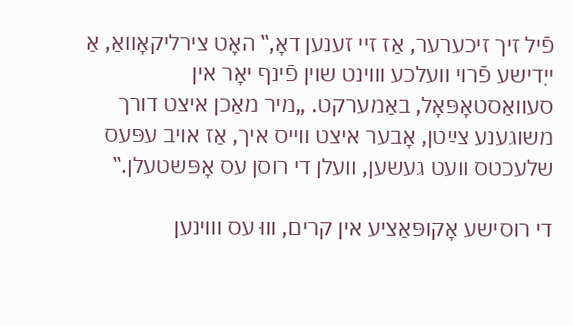פֿיל זיך זיכערער, אַז זיי זענען דאָ,‟ האָט צירליקאָוואַ, אַ ייִדישע פֿרוי וועלכע וווינט שוין פֿינף יאָר אין סעוואַסטאָפּאָל, באַמערקט. „מיר מאַכן איצט דורך משוגענע צײַטן, אָבער איצט ווייס איך, אַז אויב עפּעס שלעכטס וועט געשען, וועלן די רוסן עס אָפּשטעלן.‟

די רוסישע אָקופּאַציע אין קרים, וווּ עס וווינען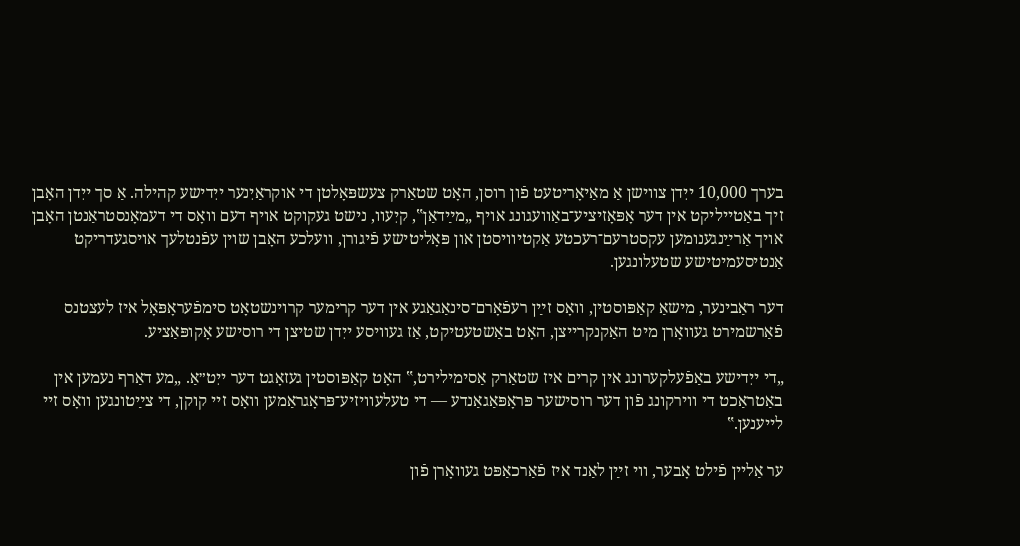בערך 10,000 ייִדן צווישן אַ מאַיאָריטעט פֿון רוסן, האָט שטאַרק צעשפּאָלטן די אוקראַיִנער ייִדישע קהילה. אַ סך ייִדן האָבן זיך באַטייליקט אין דער אָפּאָזיציע־באַוועגונג אויף „מײַדאַן‟, קיִעוו, נישט געקוקט אויף דעם וואָס די דעמאָנסטראַנטן האָבן אויך אַרײַנגענומען עקסטרעם־רעכטע אַקטיוויסטן און פּאָליטישע פֿיגורן, וועלכע האָבן שוין עפֿנטלעך אויסגעדריקט אַנטיסעמיטישע שטעלונגען.

דער ראַבינער, מישאַ קאַפּוסטין, וואָס זײַן רעפֿאָרם־סינאַגאַגע אין דער קרימער קרוינשטאָט סימפֿעראָפּאָל איז לעצטנס פֿאַרשמירט געוואָרן מיט האַקנקרייצן, האָט באַשטעטיקט, אַז געוויסע ייִדן שטיצן די רוסישע אָקופּאַציע.

„די ייִדישע באַפֿעלקערונג אין קרים איז שטאַרק אַסימילירט,‟ האָט קאַפּוסטין געזאָגט דער ייִט״אַ. „מע דאַרף נעמען אין באַטראַכט די ווירקונג פֿון דער רוסישער פּראָפּאַגאַנדע — די טעלעוויזיע־פּראָגראַמען וואָס זיי קוקן, די צײַטונגען וואָס זיי לייענען.‟

ער אַליין פֿילט אָבער, ווי זײַן לאַנד איז פֿאַרכאַפּט געוואָרן פֿון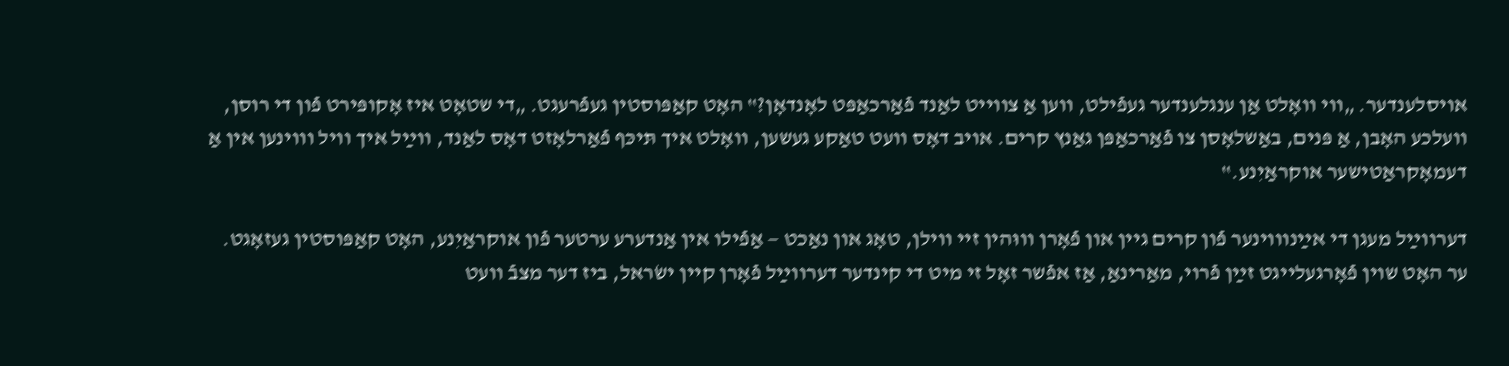אויסלענדער. „ווי וואָלט אַן ענגלענדער געפֿילט, ווען אַ צווייט לאַנד פֿאַרכאַפּט לאָנדאָן?‟ האָט קאַפּוסטין געפֿרעגט. „די שטאָט איז אָקופּירט פֿון די רוסן, וועלכע האָבן, אַ פּנים, באַשלאָסן צו פֿאַרכאַפּן גאַנץ קרים. אויב דאָס וועט טאַקע געשען, וואָלט איך תּיכּף פֿאַרלאָזט דאָס לאַנד, ווײַל איך וויל וווינען אין אַ דעמאָקראַטישער אוקראַיִנע.‟

דערווײַל מעגן די אײַנוווינער פֿון קרים גיין און פֿאָרן וווּהין זיי ווילן, טאָג און נאַכט — אַפֿילו אין אַנדערע ערטער פֿון אוקראַיִנע, האָט קאַפּוסטין געזאָגט. ער האָט שוין פֿאָרגעלייגט זײַן פֿרוי, מאַרינאַ, אַז אפֿשר זאָל זי מיט די קינדער דערווײַל פֿאָרן קיין ישׂראל, ביז דער מצבֿ וועט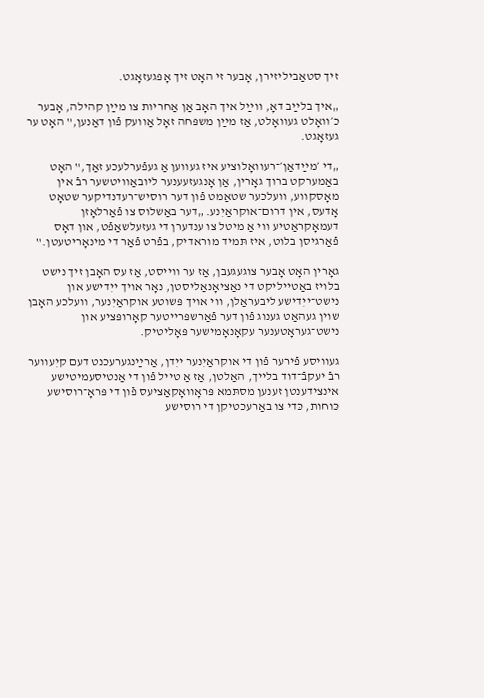זיך סטאַביליזירן, אָבער זי האָט זיך אָפּגעזאָגט.

„איך בלײַב דאָ, ווײַל איך האָב אַן אַחריות צו מײַן קהילה, אָבער כ׳וואָלט געוואָלט, אַז מײַן משפּחה זאָל אַוועק פֿון דאַנען,‟ האָט ער געזאָגט.

„די ׳מײַדאַן׳־רעוואָלוציע איז געווען אַ געפֿערלעכע זאַך,‟ האָט באַמערקט ברוך גאָרין, אַן אָנגעזעענער ליובאַוויטשער רבֿ אין מאָסקווע, וועלכער שטאַמט פֿון דער רוסיש־רעדנדיקער שטאָט אָדעס, אין דרום־אוקראַיִנע. „דער באַשלוס צו פֿאַרלאָזן דעמאָקראַטיע ווי אַ מיטל צו ענדערן די געזעלשאַפֿט, און דאָס פֿאַרגיסן בלוט, איז תּמיד מוראדיק, בפֿרט פֿאַר די מינאָריטעטן.‟

גאָרין האָט אָבער צוגעגעבן, אַז ער ווייסט, אַז עס האָבן זיך נישט בלויז באַטייליקט די נאַציאָנאַליסטן, נאָר אויך ייִדישע און נישט־ייִדישע ליבעראַלן, ווי אויך פּשוטע אוקראַיִנער, וועלכע האָבן שוין געהאַט גענוג פֿון דער פֿאַרשפּרייטער קאָרופּציע און נישט־געראָטענער עקאָנאָמישער פּאָליטיק.

געוויסע פֿירער פֿון די אוקראַיִנער ייִדן, אַרײַנגערעכנט דעם קיִעווער רבֿ יעקבֿ־דוד בלייך, האַלטן, אַז אַ טייל פֿון די אַנטיסעמיטישע אינצידענטן זענען מסתּמא פּראָוואָקאַציעס פֿון די פּראָ־רוסישע כּוחות, כּדי צו באַרעכטיקן די רוסישע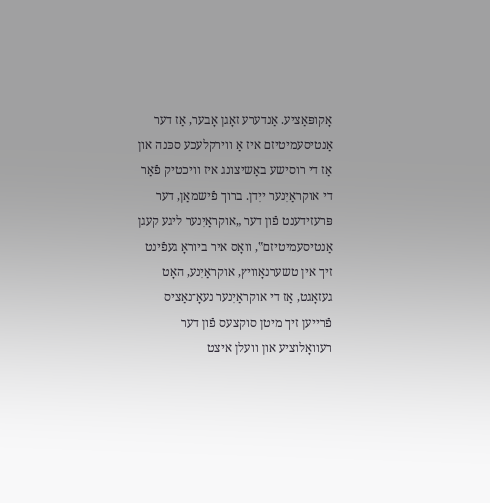אָקופּאַציע. אַנדערע זאָגן אָבער, אַז דער אַנטיסעמיטיזם איז אַ ווירקלעכע סכּנה און אַז די רוסישע באַשיצונג איז וויכטיק פֿאַר די אוקראַיִנער ייִדן. ברוך פֿישמאַן, דער פּרעזידענט פֿון דער „אוקראַיִנער ליגע קעגן אַנטיסעמיטיזם‟, וואָס איר ביוראָ געפֿינט זיך אין טשערנאָוויץ, אוקראַיִנע, האָט געזאָגט, אַז די אוקראַיִנער נעאָ־נאַציס פֿרייען זיך מיטן סוקצעס פֿון דער רעוואָלוציע און וועלן איצט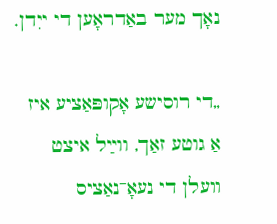נאָך מער באַדראָען די ייִדן.

„די רוסישע אָקופּאַציע איז אַ גוטע זאַך, ווײַל איצט וועלן די נעאָ־נאַציס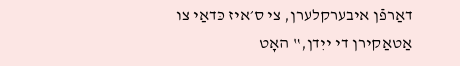דאַרפֿן איבערקלערן, צי ס׳איז כּדאַי צו אַטאַקירן די ייִדן,‟ האָט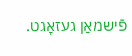פֿישמאַן געזאָגט.